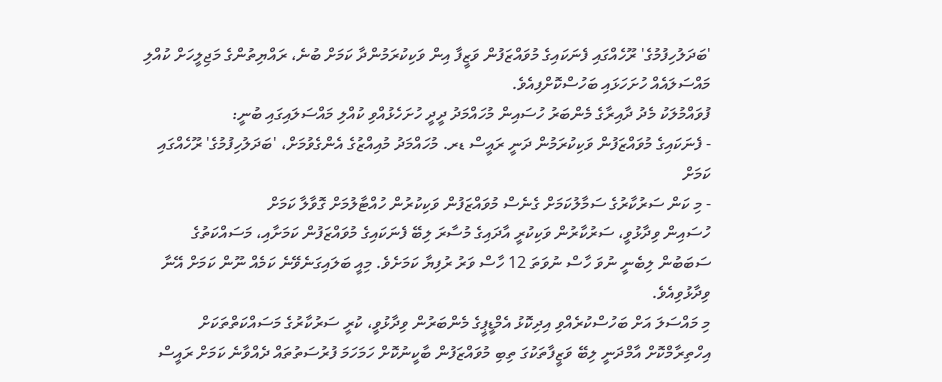'ބަދަލުހިފުމުގެ' ރޫހެއްގައި ފެނަކައިގެ މުވައްޒަފުން ވަޒީފާ އިން ވަކިކުރަމުންދާ ކަމަށް ބުނެ، ރައްޔިތުންގެ މަޖިލީހަށް ކުއްލި މައްސަލައެއް ހުށަހަޅައި ބަހުސްކޮށްފިއެވެ.
ފުވައްމުލަކު މެދު ދާއިރާގެ މެންބަރު ހުސައިން މުހައްމަދު ދީދީ ހުށަހެޅުއްވި ކުއްލި މައްސަލައިގައި ބުނީ:
- ފެނަކައިގެ މުވައްޒަފުން ވަކިކުރަމުން ދަނީ ރައީސް ޑރ. މުހައްމަދު މުއިއްޒުގެ އެންގެވުމަށް، 'ބަދަލުހިފުމުގެ' ރޫހެއްގައި ކަމަށް
- މި ކަން ސަރުކާރުގެ ސަމާލުކަމަށް ގެނެސް މުވައްޒަފުން ވަކިކުރުން ހުއްޓާލުމަށް ގޮވާލާ ކަމަށް
ހުސައިން ވިދާޅުވީ، ސަރުކާރުން ވަކިކުރީ އާދައިގެ މުސާރަ ލިބޭ ފެނަކައިގެ މުވައްޒަފުން ކަމަށާއި، މަސައްކަތުގެ ސަބަބުން ލިބެނީ ނުވަ ހާސް ނުވަތަ 12 ހާސް ވަރު ރުފިޔާ ކަމަށެވެ. މިއީ ބަލައިގަނެވޭނެ ކަމެއް ނޫން ކަމަށް އޭނާ ވިދާޅުވިއެވެ.
މި މައްސަލަ އަށް ބަހުސްކުރެއްވި އިދިކޮޅު އެމްޑީޕީގެ މެންބަރުން ވިދާޅުވީ، ކުރީ ސަރުކާރުގެ މަސައްކަތްތަކަށް އިހްތިރާމްކޮށް އާމްދަނީ ލިބޭ ވަޒީފާތަކުގަ ތިބި މުވައްޒަފުން ބާކީނުކޮށް ހަމަހަމަ ފުރުސަތުތައް ދެއްވާނެ ކަމަށް ރައީސް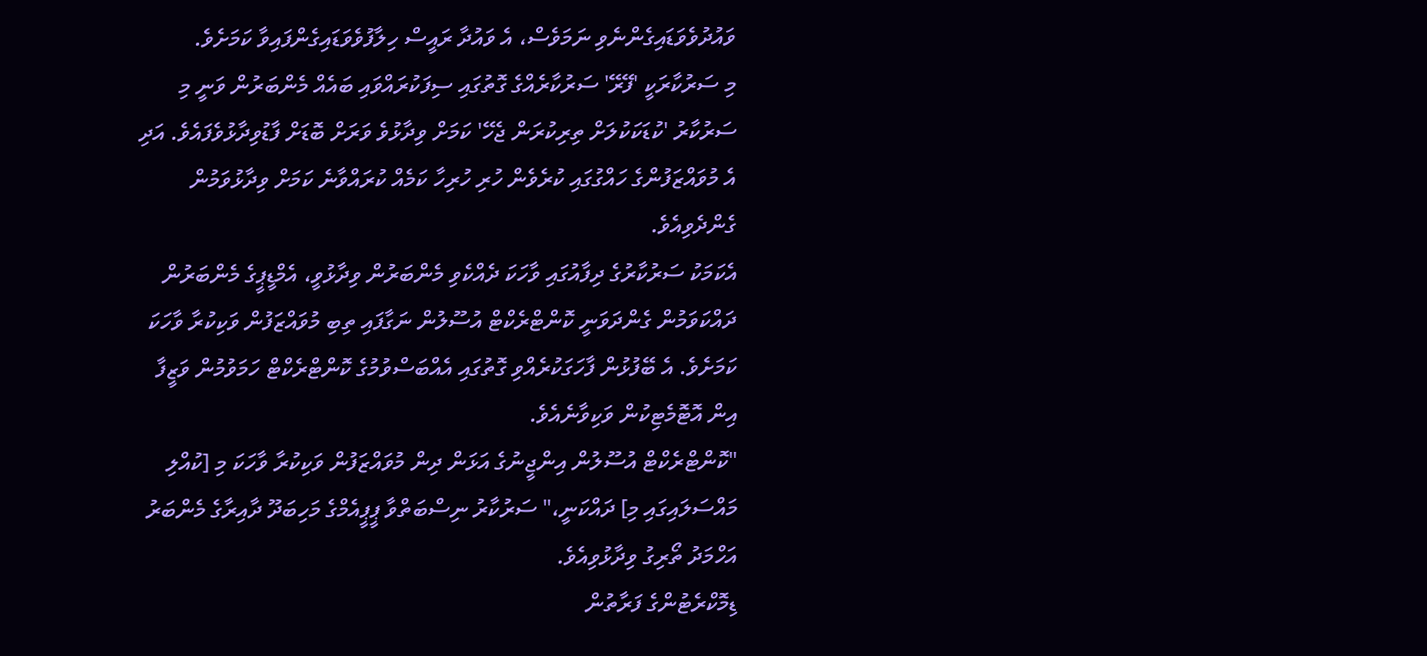ވައުދުވެވަޑައިގެންނެވި ނަމަވެސް، އެ ވައުދާ ރައީސް ހިލާފުވެވަޑައިގެންފައިވާ ކަމަށެވެ.
މި ސަރުކާރަކީ 'ފޭރޭ' ސަރުކާރެއްގެ ގޮތުގައި ސިފަކުރައްވައި ބައެއް މެންބަރުން ވަނީ މި ސަރުކާރު 'ކުޑަކަކުލަށް ތިރިކުރަން ޖެހޭ' ކަމަށް ވިދާޅުވެ ވަރަށް ބޮޑަށް ފާޑުވިދާޅުވެފައެވެ. އަދި އެ މުވައްޒަފުންގެ ހައްގުގައި ކުރެވެން ހުރި ހުރިހާ ކަމެއް ކުރައްވާނެ ކަމަށް ވިދާޅުވަމުން ގެންދެވިއެވެ.
އެކަމަކު ސަރުކާރުގެ ދިފާއުގައި ވާހަކަ ދެއްކެވި މެންބަރުން ވިދާޅުވީ، އެމްޑީޕީގެ މެންބަރުން ދައްކަވަމުން ގެންދަވަނީ ކޮންޓްރެކްޓް އުސޫލުން ނަގާފައި ތިބި މުވައްޒަފުން ވަކިކުރާ ވާހަކަ ކަމަށެވެ. އެ ބޭފުޅުން ފާހަގަކުރެއްވި ގޮތުގައި އެއްބަސްވުމުގެ ކޮންޓްރެކްޓް ހަމަވުމުން ވަޒީފާ އިން އޮޓޮމެޓިކުން ވަކިވާނެއެވެ.
"ކޮންޓްރެކްޓް އުސޫލުން އިންޖީނުގެ އަޅަން ދިން މުވައްޒަފުން ވަކިކުރާ ވާހަކަ މި [ކުއްލި މައްސަލައިގައި މި] ދައްކަނީ،" ސަރުކާރު ނިސްބަތްވާ ޕީޕީއެމްގެ މަހިބަދޫ ދާއިރާގެ މެންބަރު އަހްމަދު ތޯރިގު ވިދާޅުވިއެވެ.
ޑިމޮކްރެޓުންގެ ފަރާތުން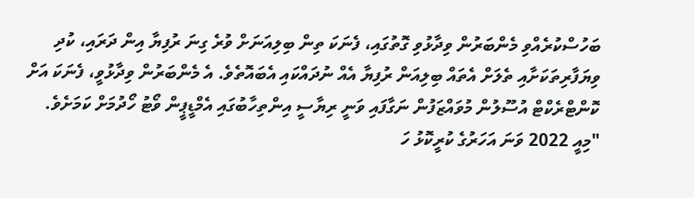ބަހުސްކުރެއްވި މެންބަރުން ވިދާޅުވި ގޮތުގައި، ފެނަކަ ތިން ބިލިއަނަށް ވުރެ ގިނަ ރުފިޔާ އިން ދަރައި، ކުދި ވިޔަފާރިތަކަށާއި ތެލަށް އެތައް ބިލިއަން ރުފިޔާ އެއް ނުދައްކައި އެބައޮތެވެ. އެ މެންބަރުން ވިދާޅުވީ، ފެނަކަ އަށް ކޮންޓްރެކްޓް އުސޫލުން މުވައްޒަފުން ނަގާފައި ވަނީ ރިޔާސީ އިންތިހާބުގައި އެމްޑީޕީން ވޯޓު ހޯދުމަށް ކަމަށެވެ.
"މިއީ 2022 ވަނަ އަހަރުގެ ކުރީކޮޅު ހަ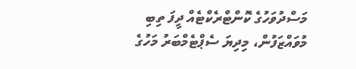މަސްދުވަހުގެ ކޮންޓްރެކްޓެއް ދީފަ ތިބި މުވައްޒަފުން، މިދިޔަ ސެޕްޓެމްބަރު މަހުގެ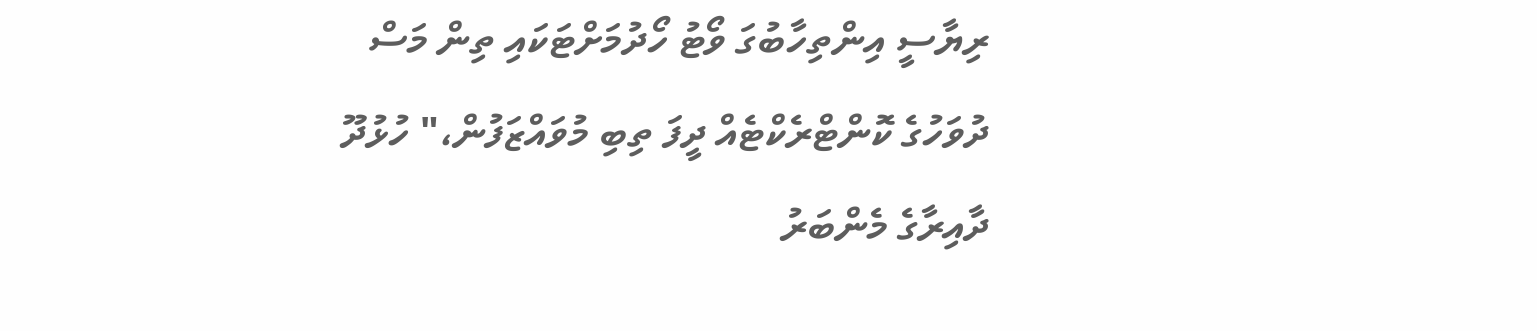ރިޔާސީ އިންތިހާބުގަ ވޯޓު ހޯދުމަށްޓަކައި ތިން މަސް ދުވަހުގެ ކޮންޓްރެކްޓެއް ދީފަ ތިބި މުވައްޒަފުން،" ހުޅުދޫ ދާއިރާގެ މެންބަރު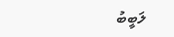ލަބީބު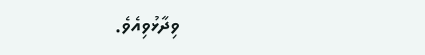ވިދާޅުވިއެވެ.